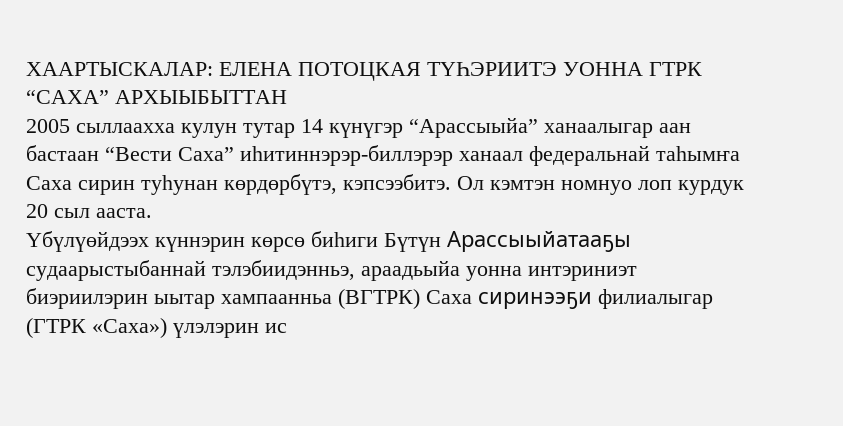ХААРТЫСКАЛАР: ЕЛЕНА ПОТОЦКАЯ ТҮҺЭРИИТЭ УОННА ГТРК “САХА” АРХЫЫБЫТТАН
2005 сыллаахха кулун тутар 14 күнүгэр “Арассыыйа” ханаалыгар аан бастаан “Вести Саха” иһитиннэрэр-биллэрэр ханаал федеральнай таһымҥа Саха сирин туһунан көрдөрбүтэ, кэпсээбитэ. Ол кэмтэн номнуо лоп курдук 20 сыл ааста.
Үбүлүөйдээх күннэрин көрсө биһиги Бүтүн Арассыыйатааҕы судаарыстыбаннай тэлэбиидэнньэ, араадьыйа уонна интэриниэт биэриилэрин ыытар хампаанньа (ВГТРК) Саха сиринээҕи филиалыгар (ГТРК «Саха») үлэлэрин ис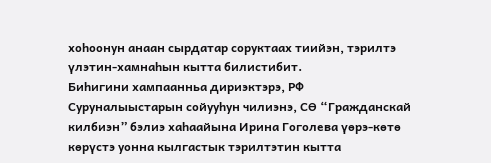хоһоонун анаан сырдатар соруктаах тиийэн, тэрилтэ үлэтин-хамнаһын кытта билистибит.
Биһигини хампаанньа дириэктэрэ, РФ Суруналыыстарын сойууһун чилиэнэ, СӨ “Гражданскай килбиэн” бэлиэ хаһаайына Ирина Гоголева үөрэ-көтө көрүстэ уонна кылгастык тэрилтэтин кытта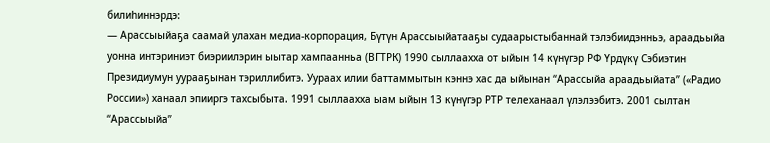билиһиннэрдэ:
— Арассыыйаҕа саамай улахан медиа-корпорация, Бүтүн Арассыыйатааҕы судаарыстыбаннай тэлэбиидэнньэ, араадьыйа уонна интэриниэт биэриилэрин ыытар хампаанньа (ВГТРК) 1990 сыллаахха от ыйын 14 күнүгэр РФ Үрдүкү Сэбиэтин Президиумун уурааҕынан тэриллибитэ. Уураах илии баттаммытын кэннэ хас да ыйынан “Арассыйа араадьыйата” («Радио России») ханаал эпииргэ тахсыбыта. 1991 сыллаахха ыам ыйын 13 күнүгэр РТР телеханаал үлэлээбитэ. 2001 сылтан “Арассыыйа”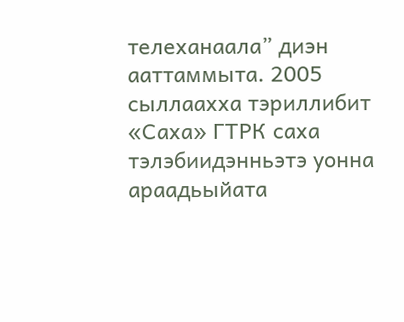телеханаала” диэн ааттаммыта. 2005 сыллаахха тэриллибит «Саха» ГТРК саха тэлэбиидэнньэтэ уонна араадьыйата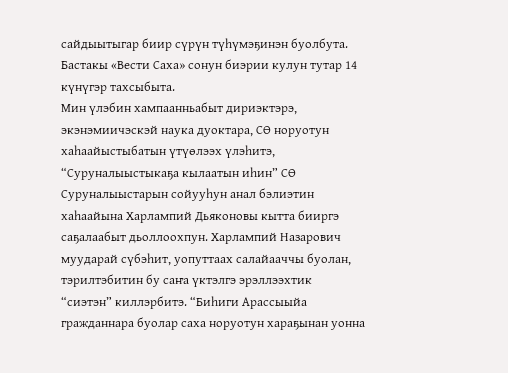сайдыытыгар биир сүрүн түһүмэҕинэн буолбута. Бастакы «Вести Саха» сонун биэрии кулун тутар 14 күнүгэр тахсыбыта.
Мин үлэбин хампаанньабыт дириэктэрэ, экэнэмиичэскэй наука дуоктара, СӨ норуотун хаһаайыстыбатын үтүөлээх үлэһитэ, “Суруналыыстыкаҕа кылаатын иһин” СӨ Суруналыыстарын сойууһун анал бэлиэтин хаһаайына Харлампий Дьяконовы кытта бииргэ саҕалаабыт дьоллоохпун. Харлампий Назарович муударай сүбэһит, уопуттаах салайааччы буолан, тэрилтэбитин бу саҥа үктэлгэ эрэллээхтик “сиэтэн” киллэрбитэ. “Биһиги Арассыыйа гражданнара буолар саха норуотун хараҕынан уонна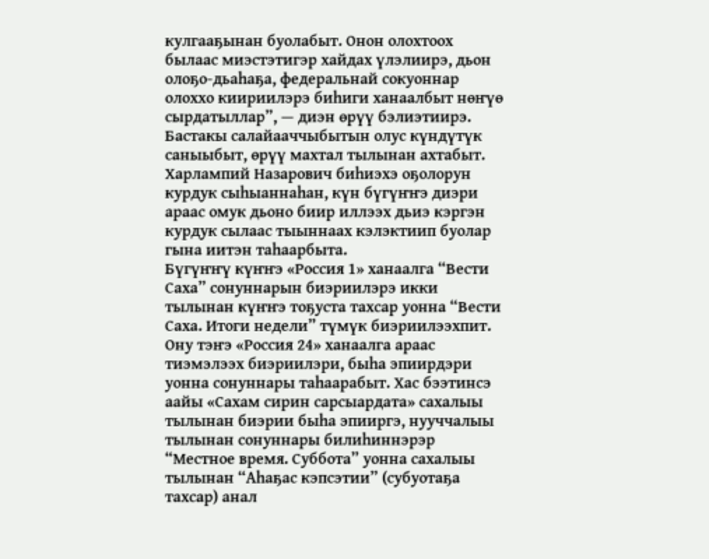кулгааҕынан буолабыт. Онон олохтоох былаас миэстэтигэр хайдах үлэлиирэ, дьон олоҕо-дьаһаҕа, федеральнай сокуоннар олоххо киириилэрэ биһиги ханаалбыт нөҥүө сырдатыллар”, — диэн өрүү бэлиэтиирэ. Бастакы салайааччыбытын олус күндүтүк саныыбыт, өрүү махтал тылынан ахтабыт. Харлампий Назарович биһиэхэ оҕолорун курдук сыһыаннаһан, күн бүгүҥҥэ диэри араас омук дьоно биир иллээх дьиэ кэргэн курдук сылаас тыыннаах кэлэктиип буолар гына иитэн таһаарбыта.
Бүгүҥҥү күҥҥэ «Россия 1» ханаалга “Вести Саха” сонуннарын биэриилэрэ икки тылынан күҥҥэ тоҕуста тахсар уонна “Вести Саха. Итоги недели” түмүк биэриилээхпит. Ону тэҥэ «Россия 24» ханаалга араас тиэмэлээх биэриилэри, быһа эпиирдэри уонна сонуннары таһаарабыт. Хас бээтинсэ аайы «Сахам сирин сарсыардата» сахалыы тылынан биэрии быһа эпииргэ, нууччалыы тылынан сонуннары билиһиннэрэр “Местное время. Суббота” уонна сахалыы тылынан “Аһаҕас кэпсэтии” (субуотаҕа тахсар) анал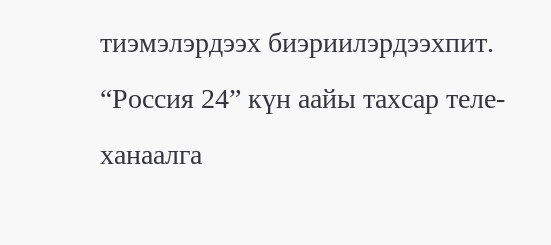тиэмэлэрдээх биэриилэрдээхпит. “Россия 24” күн аайы тахсар теле-ханаалга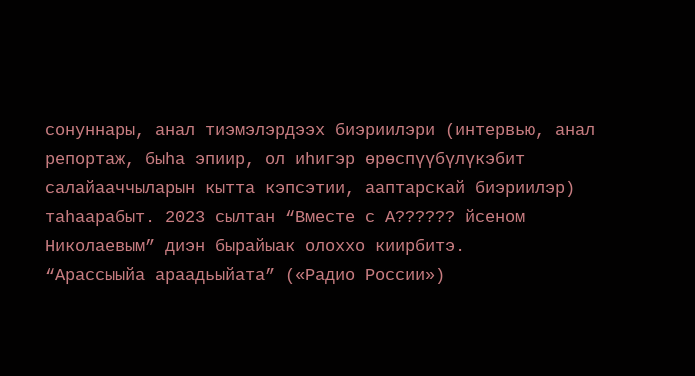сонуннары, анал тиэмэлэрдээх биэриилэри (интервью, анал репортаж, быһа эпиир, ол иһигэр өрөспүүбүлүкэбит салайааччыларын кытта кэпсэтии, ааптарскай биэриилэр) таһаарабыт. 2023 сылтан “Вместе с А?????? йсеном Николаевым” диэн бырайыак олоххо киирбитэ.
“Арассыыйа араадьыйата” («Радио России»)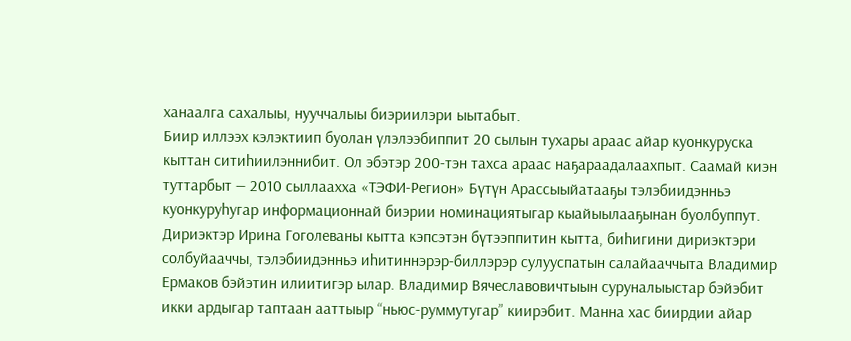ханаалга сахалыы, нууччалыы биэриилэри ыытабыт.
Биир иллээх кэлэктиип буолан үлэлээбиппит 20 сылын тухары араас айар куонкуруска кыттан ситиһиилэннибит. Ол эбэтэр 200‑тэн тахса араас наҕараадалаахпыт. Саамай киэн туттарбыт — 2010 сыллаахха «ТЭФИ-Регион» Бүтүн Арассыыйатааҕы тэлэбиидэнньэ куонкуруһугар информационнай биэрии номинациятыгар кыайыылааҕынан буолбуппут.
Дириэктэр Ирина Гоголеваны кытта кэпсэтэн бүтээппитин кытта, биһигини дириэктэри солбуйааччы, тэлэбиидэнньэ иһитиннэрэр-биллэрэр сулууспатын салайааччыта Владимир Ермаков бэйэтин илиитигэр ылар. Владимир Вячеславовичтыын суруналыыстар бэйэбит икки ардыгар таптаан ааттыыр “ньюс-руммутугар” киирэбит. Манна хас биирдии айар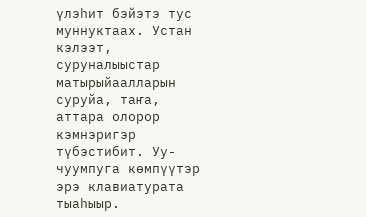үлэһит бэйэтэ тус муннуктаах. Устан кэлээт, суруналыыстар матырыйаалларын суруйа, таҥа, аттара олорор кэмнэригэр түбэстибит. Уу-чуумпуга көмпүүтэр эрэ клавиатурата тыаһыыр.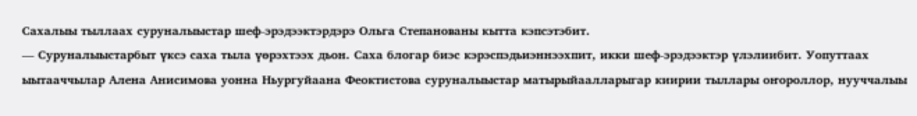Сахалыы тыллаах суруналыыстар шеф-эрэдээктэрдэрэ Ольга Степанованы кытта кэпсэтэбит.
— Суруналыыстарбыт үксэ саха тыла үөрэхтээх дьон. Саха блогар биэс кэрэспэдьиэннээхпит, икки шеф-эрэдээктэр үлэлиибит. Уопуттаах ыытааччылар Алена Анисимова уонна Ньургуйаана Феоктистова суруналыыстар матырыйаалларыгар киирии тыллары оҥороллор, нууччалыы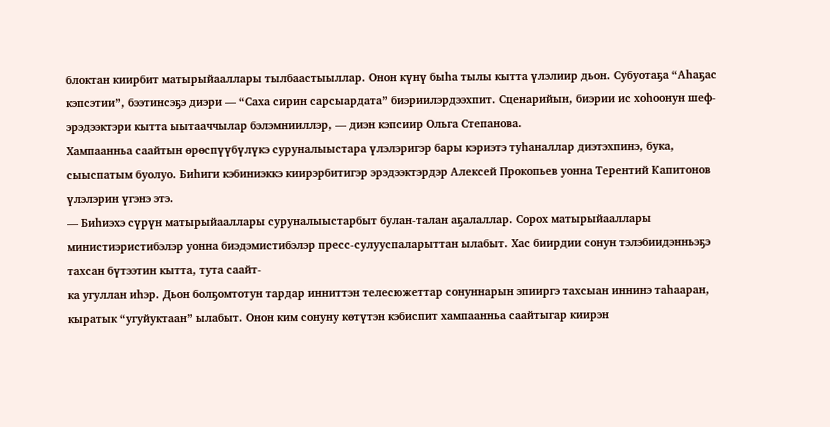блоктан киирбит матырыйааллары тылбаастыыллар. Онон күнү быһа тылы кытта үлэлиир дьон. Субуотаҕа “Аһаҕас кэпсэтии”, бээтинсэҕэ диэри — “Саха сирин сарсыардата” биэриилэрдээхпит. Сценарийын, биэрии ис хоһоонун шеф-эрэдээктэри кытта ыытааччылар бэлэмнииллэр, — диэн кэпсиир Ольга Степанова.
Хампаанньа саайтын өрөспүүбүлүкэ суруналыыстара үлэлэригэр бары кэриэтэ туһаналлар диэтэхпинэ, бука, сыыспатым буолуо. Биһиги кэбиниэккэ киирэрбитигэр эрэдээктэрдэр Алексей Прокопьев уонна Терентий Капитонов үлэлэрин үгэнэ этэ.
— Биһиэхэ сүрүн матырыйааллары суруналыыстарбыт булан-талан аҕалаллар. Сорох матырыйааллары министиэристибэлэр уонна биэдэмистибэлэр пресс-сулууспаларыттан ылабыт. Хас биирдии сонун тэлэбиидэнньэҕэ тахсан бүтээтин кытта, тута саайт-
ка угуллан иһэр. Дьон болҕомтотун тардар инниттэн телесюжеттар сонуннарын эпииргэ тахсыан иннинэ таһааран, кыратык “угуйуктаан” ылабыт. Онон ким сонуну көтүтэн кэбиспит хампаанньа саайтыгар киирэн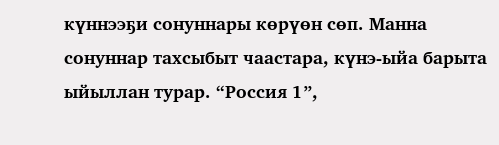күннээҕи сонуннары көрүөн сөп. Манна сонуннар тахсыбыт чаастара, күнэ-ыйа барыта ыйыллан турар. “Россия 1”,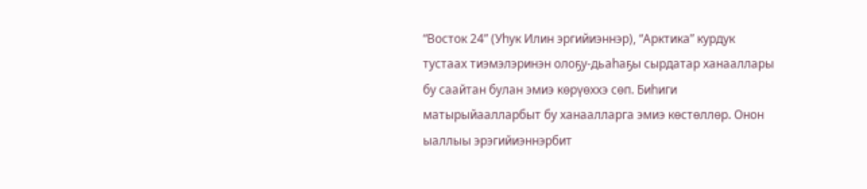“Восток 24” (Уһук Илин эргийиэннэр), “Арктика” курдук тустаах тиэмэлэринэн олоҕу-дьаһаҕы сырдатар ханааллары бу саайтан булан эмиэ көрүөххэ сөп. Биһиги матырыйаалларбыт бу ханаалларга эмиэ көстөллөр. Онон ыаллыы эрэгийиэннэрбит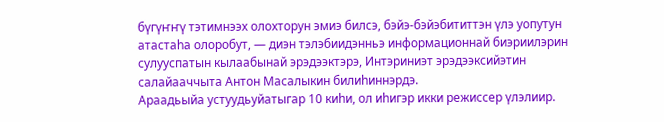бүгүҥҥү тэтимнээх олохторун эмиэ билсэ, бэйэ-бэйэбититтэн үлэ уопутун атастаһа олоробут, — диэн тэлэбиидэнньэ информационнай биэриилэрин сулууспатын кылаабынай эрэдээктэрэ, Интэриниэт эрэдээксийэтин салайааччыта Антон Масалыкин билиһиннэрдэ.
Араадьыйа устуудьуйатыгар 10 киһи, ол иһигэр икки режиссер үлэлиир.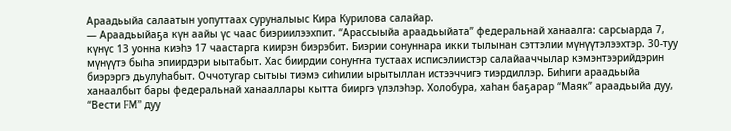Араадьыйа салаатын уопуттаах суруналыыс Кира Курилова салайар.
— Араадьыйаҕа күн аайы үс чаас биэриилээхпит. “Арассыыйа араадьыйата” федеральнай ханаалга: сарсыарда 7, күнүс 13 уонна киэһэ 17 чаастарга киирэн биэрэбит. Биэрии сонуннара икки тылынан сэттэлии мүнүүтэлээхтэр. 30‑туу мүнүүтэ быһа эпиирдэри ыытабыт. Хас биирдии сонуҥҥа тустаах исписэлиистэр салайааччылар кэмэнтээрийдэрин биэрэргэ дьулуһабыт. Оччотугар сытыы тиэмэ сиһилии ырытыллан истээччигэ тиэрдиллэр. Биһиги араадьыйа ханаалбыт бары федеральнай ханааллары кытта бииргэ үлэлэһэр. Холобура, хаһан баҕарар “Маяк” араадьыйа дуу, “Вести FM” дуу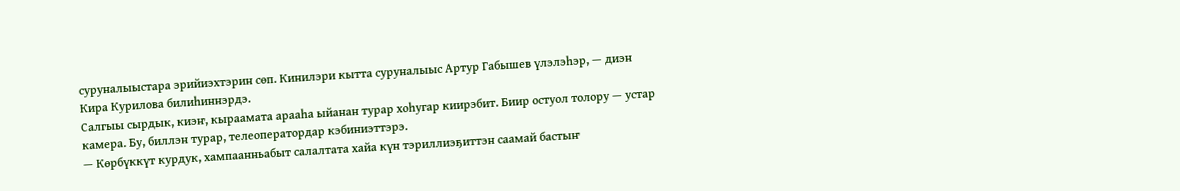суруналыыстара эрийиэхтэрин сөп. Кинилэри кытта суруналыыс Артур Габышев үлэлэһэр, — диэн Кира Курилова билиһиннэрдэ.
Салгыы сырдык, киэҥ, кыраамата арааһа ыйанан турар хоһугар киирэбит. Биир остуол толору — устар камера. Бу, биллэн турар, телеоператордар кэбиниэттэрэ.
— Көрбүккүт курдук, хампаанньабыт салалтата хайа күн тэриллиэҕиттэн саамай бастыҥ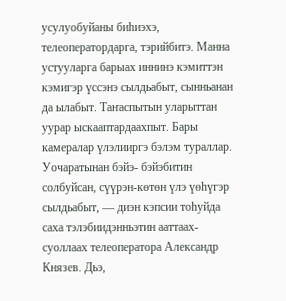усулуобуйаны биһиэхэ, телеоператордарга, тэрийбитэ. Манна устууларга барыах иннинэ кэмиттэн кэмигэр үссэнэ сылдьабыт, сынньанан да ылабыт. Таҥаспытын уларыттан уурар ыскааптардаахпыт. Бары камералар үлэлииргэ бэлэм тураллар. Уочаратынан бэйэ- бэйэбитин солбуйсан, сүүрэн-көтөн үлэ үөһүгэр сылдьабыт, — диэн кэпсии тоһуйда саха тэлэбиидэнньэтин ааттаах-суоллаах телеоператора Александр Князев. Дьэ,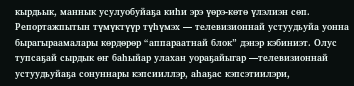кырдьык, маннык усулуобуйаҕа киһи эрэ үөрэ-көтө үлэлиэн сөп.
Репортажпытын түмүктүүр түһүмэх — телевизионнай устуудьуйа уонна бырагыраамалары көрдөрөр “аппараатнай блок” дэнэр кэбиниэт. Олус тупсаҕай сырдык өҥ баһыйар улахан уораҕайыгар —телевизионнай устуудьуйаҕа сонуннары кэпсииллэр, аһаҕас кэпсэтиилэри,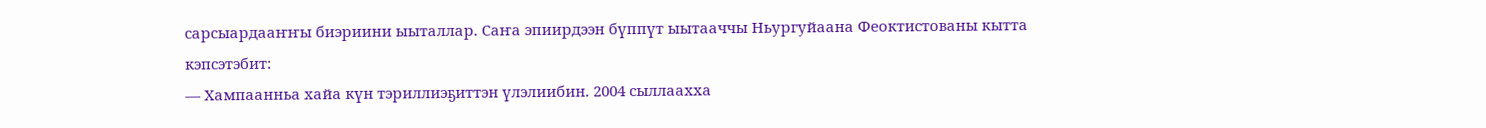сарсыардааҥҥы биэриини ыыталлар. Саҥа эпиирдээн бүппүт ыытааччы Ньургуйаана Феоктистованы кытта кэпсэтэбит:
— Хампаанньа хайа күн тэриллиэҕиттэн үлэлиибин. 2004 сыллаахха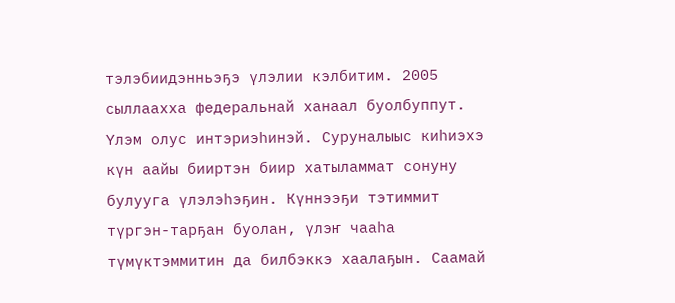тэлэбиидэнньэҕэ үлэлии кэлбитим. 2005 сыллаахха федеральнай ханаал буолбуппут. Үлэм олус интэриэһинэй. Суруналыыс киһиэхэ күн аайы бииртэн биир хатыламмат сонуну булууга үлэлэһэҕин. Күннээҕи тэтиммит түргэн-тарҕан буолан, үлэҥ чааһа түмүктэммитин да билбэккэ хаалаҕын. Саамай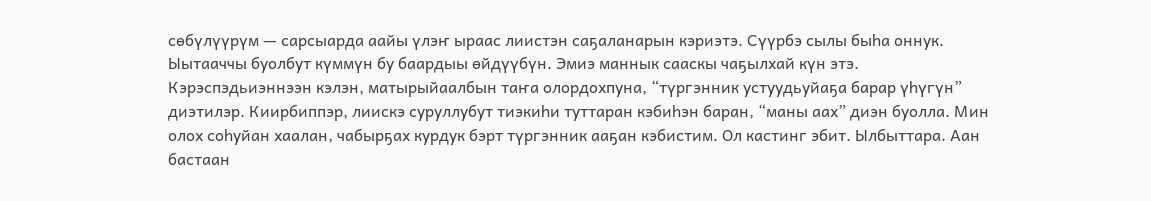сөбүлүүрүм — сарсыарда аайы үлэҥ ыраас лиистэн саҕаланарын кэриэтэ. Сүүрбэ сылы быһа оннук. Ыытааччы буолбут күммүн бу баардыы өйдүүбүн. Эмиэ маннык сааскы чаҕылхай күн этэ. Кэрэспэдьиэннээн кэлэн, матырыйаалбын таҥа олордохпуна, “түргэнник устуудьуйаҕа барар үһүгүн” диэтилэр. Киирбиппэр, лиискэ суруллубут тиэкиһи туттаран кэбиһэн баран, “маны аах” диэн буолла. Мин олох соһуйан хаалан, чабырҕах курдук бэрт түргэнник ааҕан кэбистим. Ол кастинг эбит. Ылбыттара. Аан бастаан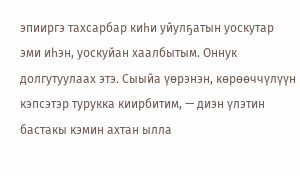эпииргэ тахсарбар киһи уйулҕатын уоскутар эми иһэн, уоскуйан хаалбытым. Оннук долгутуулаах этэ. Сыыйа үөрэнэн, көрөөччүлүүн кэпсэтэр турукка киирбитим, — диэн үлэтин бастакы кэмин ахтан ылла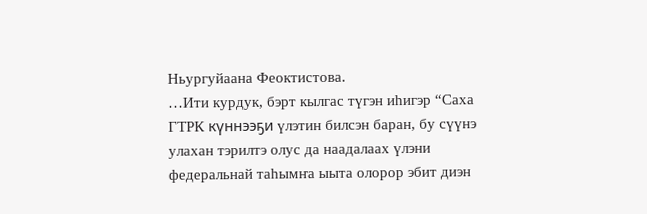Ньургуйаана Феоктистова.
…Ити курдук, бэрт кылгас түгэн иһигэр “Саха ГТРК күннээҕи үлэтин билсэн баран, бу сүүнэ улахан тэрилтэ олус да наадалаах үлэни федеральнай таһымҥа ыыта олорор эбит диэн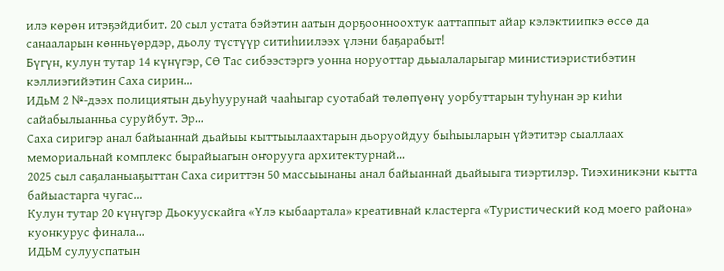илэ көрөн итэҕэйдибит. 20 сыл устата бэйэтин аатын дорҕоонноохтук ааттаппыт айар кэлэктиипкэ өссө да санааларын көнньүөрдэр, дьолу түстүүр ситиһиилээх үлэни баҕарабыт!
Бүгүн, кулун тутар 14 күнүгэр, СӨ Тас сибээстэргэ уонна норуоттар дьыалаларыгар министиэристибэтин кэллиэгийэтин Саха сирин…
ИДьМ 2 №-дээх полициятын дьуһуурунай чааһыгар суотабай төлөпүөнү уорбуттарын туһунан эр киһи сайабылыанньа суруйбут. Эр…
Саха сиригэр анал байыаннай дьайыы кыттыылаахтарын дьоруойдуу быһыыларын үйэтитэр сыаллаах мемориальнай комплекс бырайыагын оҥорууга архитектурнай…
2025 сыл саҕаланыаҕыттан Саха сириттэн 50 массыынаны анал байыаннай дьайыыга тиэртилэр. Тиэхиникэни кытта байыастарга чугас…
Кулун тутар 20 күнүгэр Дьокуускайга «Үлэ кыбаартала» креативнай кластерга «Туристический код моего района» куонкурус финала…
ИДЬМ сулууспатын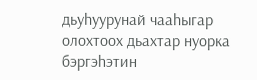дьуһуурунай чааһыгар олохтоох дьахтар нуорка бэргэһэтин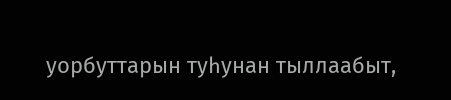уорбуттарын туһунан тыллаабыт,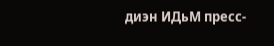диэн ИДьМ пресс-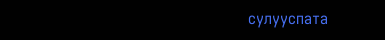сулууспата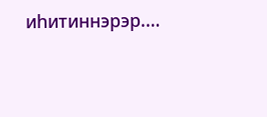иһитиннэрэр.…